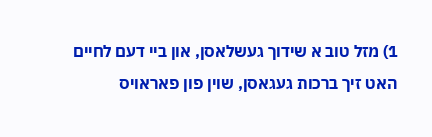1) מזל טוב א שידוך געשלאסן, און ביי דעם לחיים האט זיך ברכות געגאסן, שוין פון פאראויס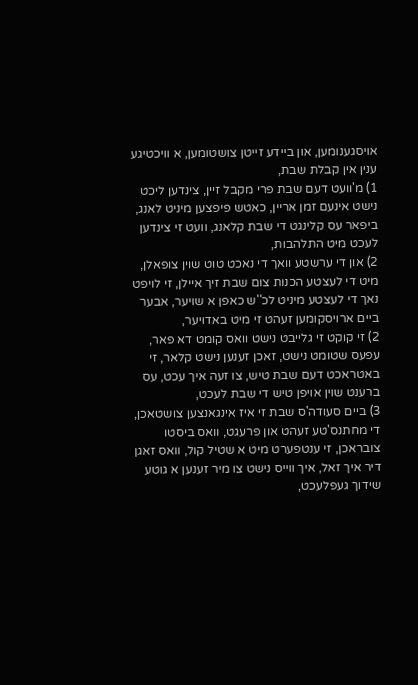אויסגענומען, און ביידע זייטן צושטומען, א וויכטיגע ענין אין קבלת שבת,
1) מ'וועט דעם שבת פרי מקבל זיין, צינדען ליכט נישט אינעם זמן אריין, כאטש פיפצען מיניט לאנג, ביפאר עס קלינגט די שבת קלאנג, וועט זי צינדען לעכט מיט התלהבות,
2) און די ערשטע וואך די נאכט טוט שוין צופאלן, מיט די לעצטע הכנות צום שבת זיך איילן, זי לויפט נאך די לעצטע מיניט לכ''ש כאפן א שויער, אבער ביים ארויסקומען זעהט זי מיט באדויער,
2) זי קוקט זי גלייבט נישט וואס קומט דא פאר, עפעס שטומט נישט, זאכן זענען נישט קלאר, זי באטראכט דעם שבת טיש, צו זעה איך עכט, עס ברענט שוין אויפן טיש די שבת לעכט,
3) ביים סעודה'ס שבת זי איז אינגאנצען צושטאכן, די מחתנס'טע זעהט און פרעגט, וואס ביסטו צובראכן, זי ענטפערט מיט א שטיל קול, וואס זאגן דיר איך זאל, איך ווייס נישט צו מיר זענען א גוטע שידוך געפלעכט,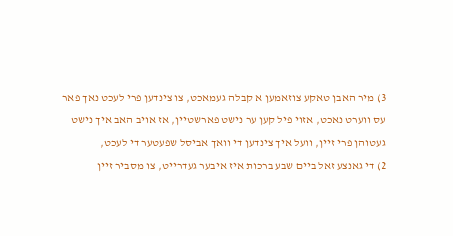3) מיר האבן טאקע צוזאמען א קבלה געמאכט, צו צינדען פרי לעכט נאך פאר עס ווערט נאכט, אזוי פיל קען ער נישט פארשטיין, אז אויב האב איך נישט געטוהן פרי זיין, וועל איך צינדען די וואך אביסל שפעטער די לעכט,
2) די גאנצע זאל ביים שבע ברכות איז איבער געדרייט, צו מסביר זיין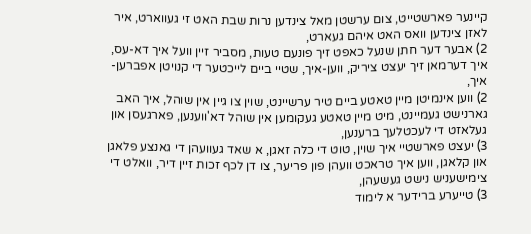קיינער פארשטייט, צום ערשטן מאל צינדען נרות שבת האט זי געווארט, איר לאזן צינדען וואס האט איהם געארט,
2) אבער דער חתן שנעל כאפט זיך פונעם טעות, מסביר זיין וועל איך דא-עס, איך דערמאן זיך יעצט ציריק, ווען-איך, שטיי ביים לייכטער די קנויטן אפברען-איך,
2) ווען אינמיטן מיין טאטע ביים טיר ערשיינט, שוין צו גיין אין שוהל, איך האב גארנישט געמיינט, מיט מיין טאטע געקומען אין שוהל דא'ווענען, פארגעסן און געלאזט די לעכטלעך ברענען,
3) יעצט פארשטיי איך שוין, טוט די כלה זאגן, א שאד געוועהן די גאנצע פלאגן און קלאגן, ווען איך טראכט וועהן פון פריער, צו דן לכף זכות זיין דיר, וואלט די צימישעניש נישט געשעהן,
3) טייערע ברידער א לימוד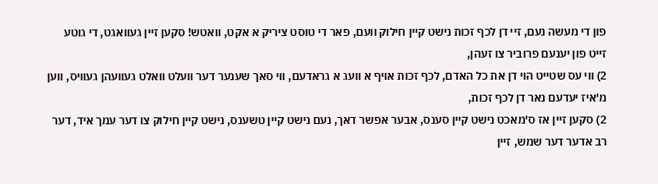פון די מעשה נעם, זיי דן לכף זכות נישט קיין חילוק וועם, פאר די טוסט ציריק א אקט, וואטש! סקען זיין געוואגט, די גוטע זייט פון יענעם פרוביר צו זעהן,
2) ווי עס שטייט הוי דן את כל האדם, לכף זכות אויף א וועג א גראדעם, ווי סאך שענער דער וועלט וואלט געוועהן געוויס, ווען מ'איז יעדעם נאר דן לכף זכות,
2) סקען זיין אז ס'מאכט נישט קיין סענס, אבער אפשר דאך, נעם נישט קיין טשענס, נישט קיין חילוק צו דער עמך איד, דער רב אדער דער שמש, זיין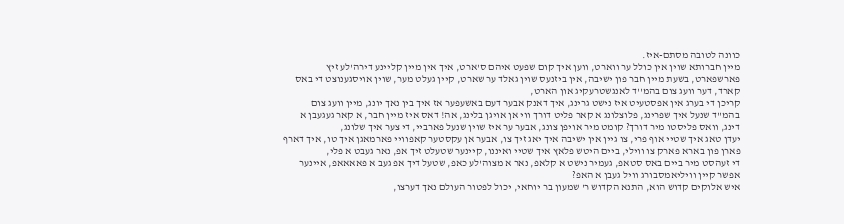כוונה לטובה מסתם-איז.
מיין חברותא שוין אין כולל ער ווארט, ווען איך קום שפעט איהם ס'ארט, איך אין מיין קליינע דירה'לע זיץ פארשפארט, בשעת מיין חבר פון ישיבה, אין ביזנעס שוין גאלד ער שארט, קיין געלט מער, שוין אויסגענוצט די באס קארד, דער וועג צום בהמ''ד לאנגשטרעקיג און הארט,
קריכן די בערג אין אפסטעיט איז נישט גרינג, איך דאנק אבער דעם באשעפער אז איך בין נאך יונג, מיין וועג צום בהמ''ד שנעל איך שפרינג, פלוצלונג א קאר פליט דורך ווי אן אויגן בלינג, אה! דאס איז מיין חבר, א קאר געגעבן א דינג, וואס פליסטו מיר דורך? קומט מיר אויפן צונג, אבער ער איז שוין שנעל פארביי, די צער איך שלונג,
יעדן טאג איך שטיי אוף פרי, צו גיין אין ישיבה איך יאג זיך צו, אבער אן עקסטער קאפוויי פארמאגן איך טו, איך דארף פארן פון בארא פארק צו ווילי, ביים היטש פלאץ איך שטיי ואיננו, קיינער שטעלט זיך אפ, נאר געבט א פלי,
די זעהסט מיר ביים באס סטאפ, געמיר נישט א קלאפ, נאר א מצוה'לע כאפ, שטעל דיך אפ געב א פאאאאפ, איינער אפשר קיין וויליאמסבורג וויל געבן א האפ?
איש אלוקים קדוש הוא, התנא הקדוש ר' שמעון בר יוחאי, יכול לפטור העולם נאך דערצו,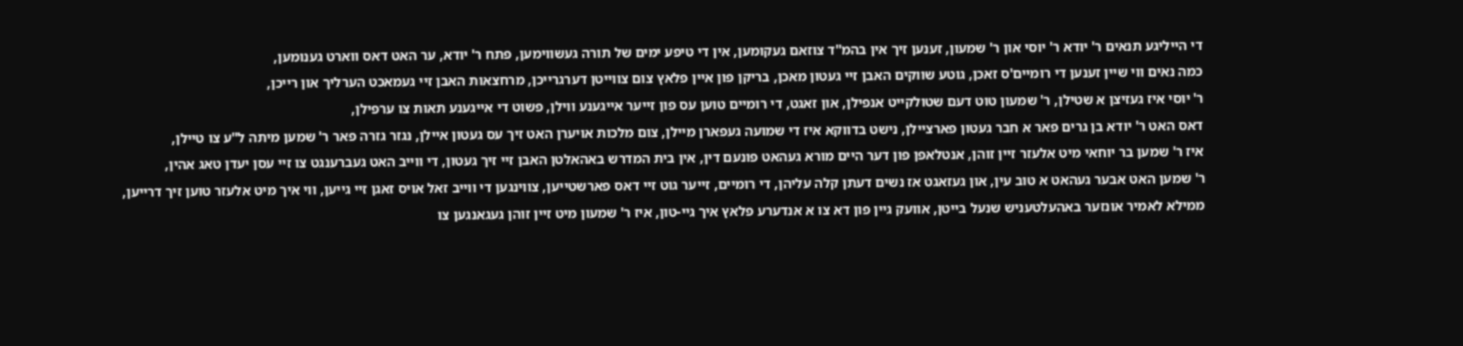די הייליגע תנאים ר' יודא ר' יוסי און ר' שמעון, זענען זיך אין בהמ''ד צוזאם געקומען, אין די טיפע ימים של תורה געשווימען, פתח ר' יודא, ער האט דאס ווארט גענומען,
כמה נאים ווי שיין זענען די רומיים'ס זאכן, גוטע שווקים האבן זיי געטון מאכן, בריקן פון איין פלאץ צום צווייטן דערגרייכן, מרחצאות האבן זיי געמאכט הערליך און רייכן,
ר' יוסי איז געזיצן א שטילן, ר' שמעון טוט דעם שטולקייט אנפילן, און זאגט, די רומיים טוען עס פון זייער אייגענע ווילן, פשוט די אייגענע תאות צו ערפילן,
דאס האט ר' יודא בן גרים פאר א חבר געטון פארציילן, נישט בדווקא איז די שמועה געפארן מיילן, צום מלכות אויערן האט זיך עס געטון איילן, נגזר גזרה פאר ר' שמען מיתה ל''ע צו טיילן,
איז ר' שמען בר יוחאי מיט אלעזר זיין זוהן, אנטלאפן פון דער היים מורא געהאט פונעם דין, אין בית המדרש באהאלטן האבן זיי זיך געטון, די ווייב האט געברענגט צו זיי עסן יעדן טאג אהין,
ר' שמען האט אבער געהאט א טוב עין, און געזאגט אז נשים דעתן קלה עליהן, די רומיים, זייער גוט זיי דאס פארשטייען, צווינגען די ווייב זאל אויס זאגן זיי גייען, ווי איך מיט אלעזר טוען זיך דרייען,
ממילא לאמיר אונזער באהעלטעניש שנעל בייטן, אוועק גיין פון דא צו א אנדערע פלאץ איך גיי-טון, איז ר' שמעון מיט זיין זוהן געגאנגען צו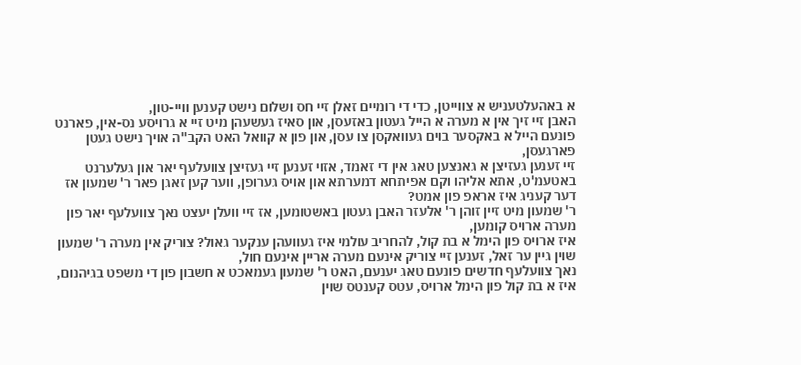א באהעלטעניש א צווייטן, כדי די רומיים זאלן זיי חס ושלום נישט קענען וויי-טון,
האבן זיי זיך אין א מערה א הייל געטון באזעסן, און סאיז געשעהן מיט זיי א גרויסע נס-אין, פארנט פונעם הייל א באקסער בוים געוואקסן צו עסן, און פון א קוואל האט הקב''ה אויך נישט געטן פארגעסן,
זיי זענען געזיצן א גאנצען טאג אין די זאמד, אזוי זענען זיי געזיצן צוועלעף יאר און געלערנט באטעמ'ט, אתא אליהו וקם אפיתחא דמערתא און אויס גערופן, ווער קען זאגן פאר ר' שמעון אז דער קעניג איז אראפ פון אמט?
ר' שמעון מיט זיין זוהן ר' אלעזר האבן געטון באשטומען, אז זיי וועלן יעצט נאך צוועלעף יאר פון מערה ארויס קומען,
איז ארויס פון הימל א בת קול, להחריב עולמי איז געוועהן ענקער גאול? צוריק אין מערה ר' שמעון שוין גיין ער זאל, זענען זיי צוריק אינעם מערה אריין אינעם חול,
נאך צוועלעף חדשים פונעם טאג יענעם, האט ר' שמעון געמאכט א חשבון פון די משפט בגיהנום,
איז א בת קול פון הימל ארויס, עטס קענטס שוין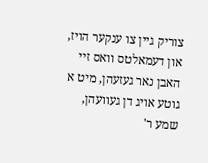צוריק גיין צו ענקער הויז,
און דעמאלטס וואס זיי האבן נאר געזעהן, מיט א גוטע אויג דן געוועהן,
שמע ר'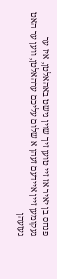פנחס בן יאיר אז זיי טוען זיך שוין נישט באהאלטן, איז ער געקומען זיין איידעם זעהן א שלום עליכם ערהאלטן, ווען ער האט געזעהן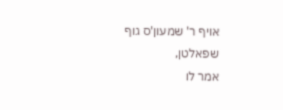אויף ר' שמעון'ס גוף שפאלטן,
אמר לו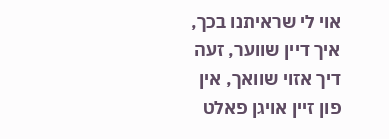אוי לי שראיתנו בכך, איך דיין שווער, זעה דיך אזוי שוואך, אין פון זיין אויגן פאלט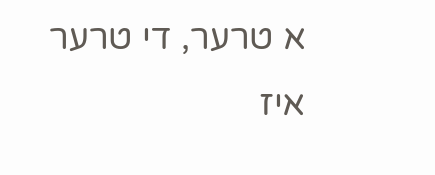א טרער, די טרער איז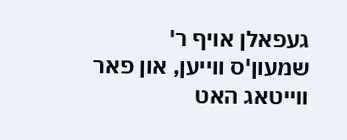געפאלן אויף ר' שמעון'ס ווייען, און פאר ווייטאג האט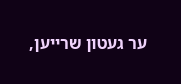ער געטון שרייען,